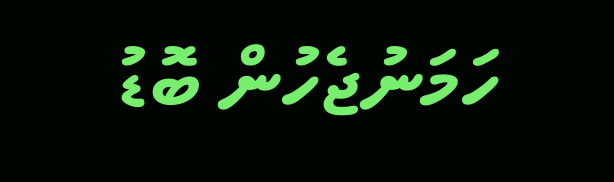ހަމަނުޖެހުން ބޮޑު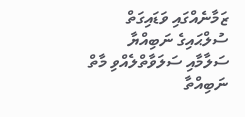ޒަމާނެއްގައި ވަޑައިގަތް ސުލްޙައިގެ ނަބިއްޔާ
ސަލާމާއި ސަލަވާތްލެއްވި މާތް ނަބިއްތާ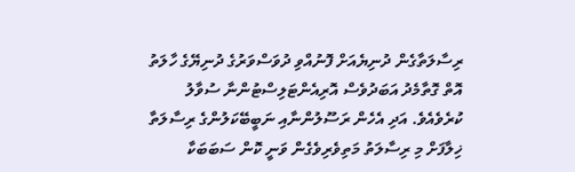ރިސާލަތާގެން ދުނިޔެއަށް ފޮނުއްވި ދުވަސްވަރުގެ ދުނިޔޭގެ ހާލަތު އޮތް ގޮތާމެދު އަބަދުވެސް އޮރިއެންޓަލިސްޓުންނާ ސުވާލު ކުރެވެއެވެ. އަދި އެހެން ރަސޫލުންނާއި ނަބީބޭކަލުންގެ ރިސާލަތާ ޚިލާފަށް މި ރިސާލަތު މަތިވެރިވެގެން ވަނީ ކޮން ސަބަބަކާ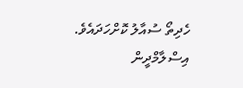ހެދިތޯ ސުއާލު ކޮށްހަދައެވެ.
އިސްލާމްދީން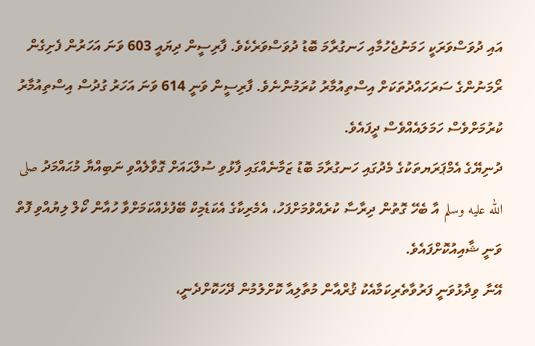އައި ދުވަސްވަރަކީ ހަމަނުޖެހުމާއި ހަނގުރާމަ ބޮޑު ދުވަސްވަރެކެވެ. ފާރިސީން ދިޔައީ 603 ވަނަ އަހަރުން ފެށިގެން ރޯމަނުންގެ ސަރަހައްދުތަކަށް އިސްތިއުމާރު ކުރަމުންނެވެ. ފާރިސީން ވަނީ 614 ވަނަ އަހަރު ގުދުސް އިސްތިއުމާރު ކުރުމަށްވެސް ހަމަލައެއްވެސް ދީފައެވެ.
ދުނިޔޭގެ އެމްޕަރަޔތަކުގެ މެދުގައި ހަނގުރާމަ ބޮޑު ޒަމާނެއްގައި ފާޅުވި ސުލްޙައަށް ގޮވާލެއްވި ނަބިއްޔާ މުޙައްމަދު صلى الله عليه وسلم އާ ބެހޭ ގޮތުން ދިރާސާ ކުރެއްވުމަށްފަހު، އެމެރިކާގެ އެކަޑެމިކް ބޭފުޅެއްކަމަށްވާ ހުއާން ކޯލް ލިޔުއްވި ފޮތް ވަނީ ޝާއިއުކޮށްފައެވެ.
އޭނާ ވިދާޅުވަނީ ފަރުވާތެރިކަމާއެކު ޤުރްއާން މުތާލިއާ ކޮށްލުމުން ދޭހަކޮށްދެނީ،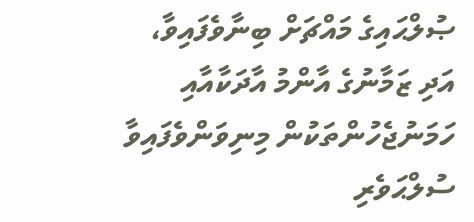ޞުލްޙައިގެ މައްޗަށް ބިނާވެފައިވާ، އަދި ޒަމާނުގެ އާންމު އާދަކާއާއި ހަމަނުޖެހުންތަކުން މިނިވަންވެފައިވާ ސުލްޙަވެރި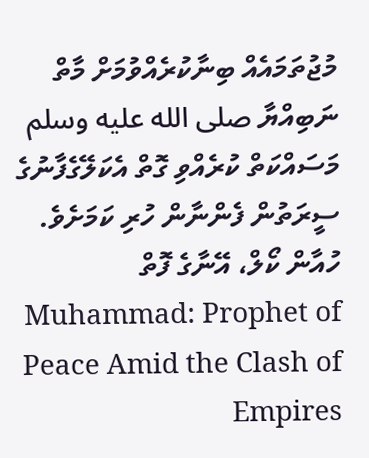މުޖުތަމައެއް ބިނާކުރެއްވުމަށް މާތް ނަބިއްޔާ صلى الله عليه وسلم މަސައްކަތް ކުރެއްވި ގޮތް އެކަލޭގެފާނުގެ ސީރަތުން ފެންނާން ހުރި ކަމަށެވެ.
ހުއާން ކޯލް، އޭނާގެ ފޮތް Muhammad: Prophet of Peace Amid the Clash of Empires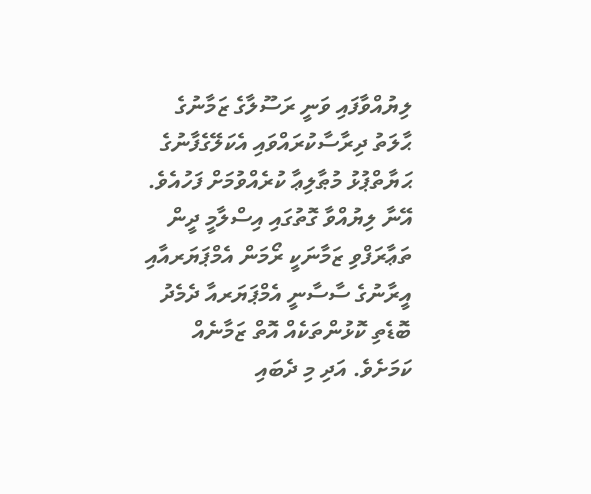ލިޔުއްވާފައި ވަނީ ރަސޫލާގެ ޒަމާނުގެ ޙާލަތު ދިރާސާކުރައްވައި އެކަލޭގެފާނުގެ ޙަޔާތްޕުޅު މުޠާލިޢާ ކުރެއްވުމަށް ފަހުއެވެ.
އޭނާ ލިޔުއްވާ ގޮތުގައި އިސްލާމީ ދީން ތަޢާރަފްވި ޒަމާނަކީ ރޯމަން އެމްޕަޔަރއާއި އީރާނުގެ ސާސާނީ އެމްޕަޔަރއާ ދެމެދު ބޮޑެތި ކޮޅުންތަކެއް އޮތް ޒަމާނެއް ކަމަށެވެ. އަދި މި ދެބައި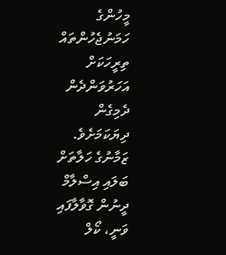މީހުންގެ ހަމަނުޖެހުންތައް ތިރީހަކަށް އަހަރުވަންދެން ދެމިގެން ދިޔަކަމަށެވެ.
ޒަމާނުގެ ހަލާތަށް ބަލައި އިސްލާމް ދީނުން ގޮވާލާފައި ވަނީ، ކޯލް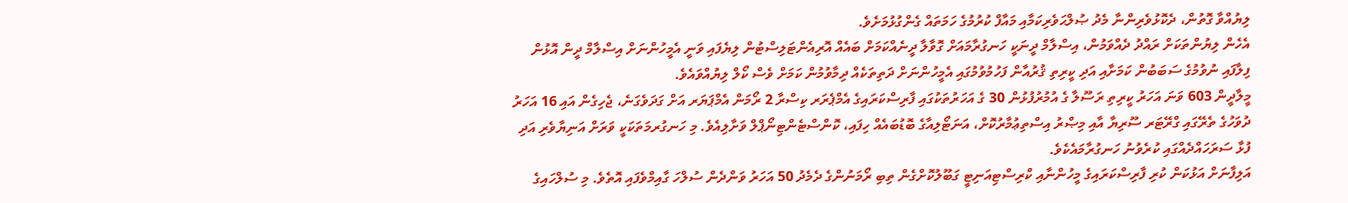ލިޔުއްވާ ގޮތުން، ދެކޮޅުވެރިންނާ މެދު ޞުލްޙަވެރިކަމާއި މައާފް ކުރުމުގެ ހަމަތައް ގެންގުޅުމަށެވެ.
އެހެން ލިޔުންތަކަށް ރައްދު ދެއްވަމުން، އިސްލާމް ދީނަކީ ހަނގުރާމައަށް ގޮވާލާ ދީނެއްކަމަށް ބައެއް އޮރިއެންޓަލިސްޓުން ލިޔެފައި ވަނީ އެމީހުންނަށް އިސްލާމް ދީން އޮޅުން ފިލާފައި ނުވުމުގެ ސަބަބުން ކަމަށާއި އަދި ކީރިތި ޤުރުއާން ފަހުމުވުމުގައި އެމީހުންނަށް ދަތިތަކެއް ދިމާވުމުން ކަމަށް ވެސް ކޯލް ލިޔުއްވައެވެ.
މީލާދީން 603 ވަނަ އަހަރު ކީރިތި ރަސޫލާ ގެ އުމުރުފުޅުން 30 ގެ އަހަރުތަކުގައި ފާރިސްކަރައިގެ އެމްޕެރަރ ކިސްރާ 2 ރޯމަން އެމްޕަޔަރ އަށް ގަދަވެގަނެ، ޖެހިގެން އައި 16 އަހަރު ދުވަހުގެ ތެރޭގައި ގްރޭޓަރ ސޫރިޔާ އާއި މިޞްރު އިސްތިޢުމާރުކޮށް، އަނަޓޯލިއާގެ ބޮޑުބައެއް ހިފައި، ކޮންސްޓެންޓިނޯޕްލް ވަށާލިއެވެ. މި ހަނގުރމަތަކަކީ ވަރަށް އަނިޔާވެރި އަދި ފުޅާ ސަރަހައްދެއްގައި ކުރެވުނު ހަނގުރާމައެކެވެ.
އަލިފާނަށް އަޅުކަން ކުރި ފާރިސްކަރައިގެ މީހުންނާއި ކްރިސްޓިއަނިޓީ ގަބޫލުކޮށްގެން ތިބި ރޯމަނުންގެ ދެމެދު 50 އަހަރު ވަންދެން ސުލްހަ ގާއިމްވެފައި އޮތެވެ. މި ސުލްހައިގެ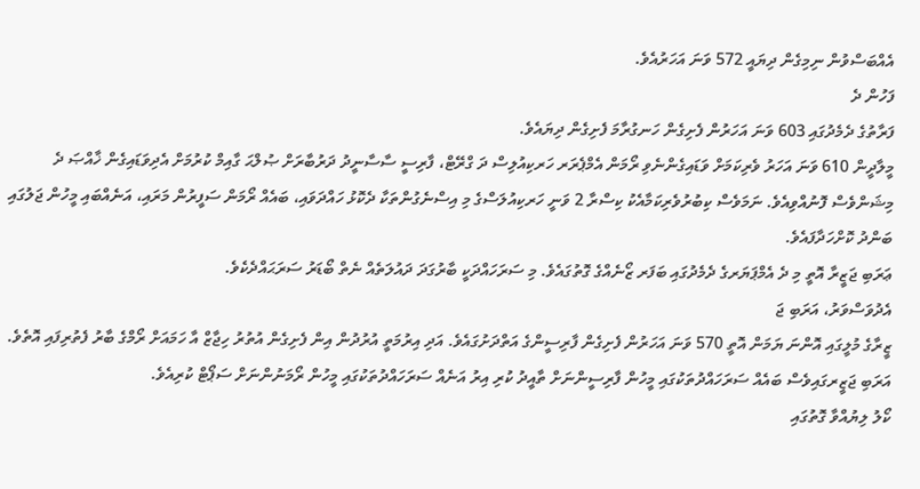އެއްބަސްވުން ނިމިގެން ދިޔައީ 572 ވަނަ އަހަރުއެވެ.
ފަހުން ދެ
ފަރާތުގެ ދެމެދުގައި 603 ވަނަ އަހަރުން ފެށިގެން ހަނގުރާމަ ފެށިގެން ދިޔައެވެ.
މީލާދީން 610 ވަނަ އަހަރު ވެރިކަމަށް ވަޑައިގެންނެވި ރޯމަން އެމްޕެރަރ ހަރކިއުލިސް ދަ ގްރޭޓް، ފާރިސީ ސާސާނީދު ދަރުބާރަށް ޞުލްޙަ ގާއިމް ކުރުމަށް އެދިވަޑައިގެން ޚާއްޞަ ދެ މިޝަންވެސް ފޮނުއްވިއެވެ. ނަމަވެސް ކިބުރުވެރިކަމާއެކު ކިސްރާ 2 ވަނީ ހަރކިއުލަސްގެ މި އިސްނެގުންތަކާ ދެކޮޅު ހައްދަވައި، ބައެއް ރޯމަން ސަފީރުން މަރައި، އަނެއްބައި މީހުން ޖަލުގައި ބަންދު ކޮށްހަދާފައެވެ.
ޢަރަބި ޖަޒީރާ އޮތީ މި ދެ އެމްޕަޔަރގެ ދެމެދުގައި ބަފަރ ޒޯނެއްގެ ގޮތުގައެވެ. މި ސަރަހައްދަކީ ބާރުގަދަ ދައުލަތެއް ނެތް ބޯޑަރު ސަރަޙައްދެކެވެ.
އެދުވަސްވަރު، އަރަބި ޖަ
ޒީރާގެ މުލީގައި އޮންނަ ޔަމަން އޮތީ 570 ވަނަ އަހަރުން ފެށިގެން ފާރިސީންގެ އަތްދަށުގައެވެ. އަދި އިރުމަތީ އުރުދުން އިން ފެށިގެން އުތުރު ހިޖާޒް އާ ހަމައަށް ރޯމްގެ ބާރު ފެތުރިފައި އޮތެވެ.
އަރަބި ޖަޒީރގައިވެސް ބައެއް ސަރަހައްދުތަކުގައި މީހުން ފާރިސީންނަށް ތާއީދު ކުރި އިރު އަނެއް ސަރަހައްދުތަކުގައި މީހުން ރޯމަނުންނަށް ސަޕޯޓް ކުރިއެވެ.
ކޯލު ލިޔުއްވާ ގޮތުގައި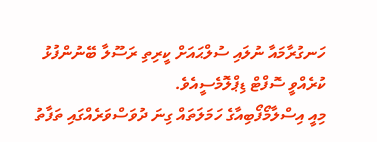ހަނގުރާމައާ ނުލައި ސުލްޙައަށް ކީރިތި ރަސޫލާ ބޭނުންފުޅު ކުރެއްވީ ސޮފްޓް ޑިޕްލޮމެސީއެވެ.
މިއީ އިސްލާމޯފޯބިއާގެ ހަމަލަތައް ގިނަ ދުވަސްވަރެއްގައި ތަފާތު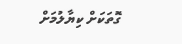ގޮތަކަށް ކިޔާލުމަށް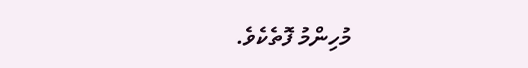މުހިންމު ފޮތެކެވެ.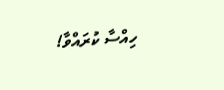ހިއްސާ ކުރައްވާ!